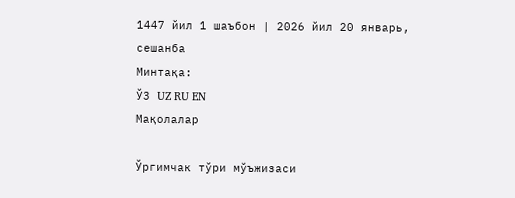1447 йил 1 шаъбон | 2026 йил 20 январь, сешанба
Минтақа:
ЎЗ UZ RU EN
Мақолалар

Ўргимчак тўри мўъжизаси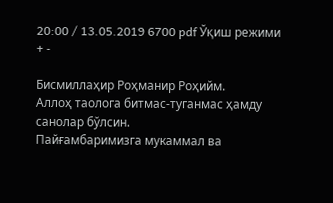20:00 / 13.05.2019 6700 pdf Ўқиш режими + -

Бисмиллаҳир Роҳманир Роҳийм.
Аллоҳ таолога битмас-туганмас ҳамду санолар бўлсин.
Пайғамбаримизга мукаммал ва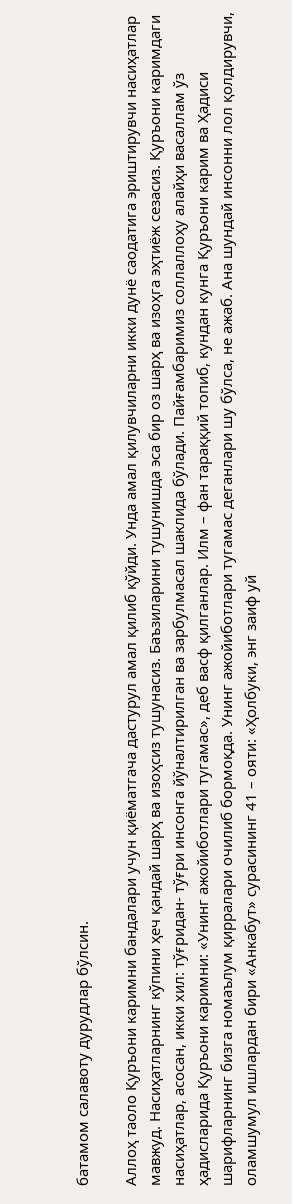батамом салавоту дурудлар бўлсин.

Аллоҳ таоло Қуръони каримни бандалари учун қиёматгача дастурул амал қилиб қўйди. Унда амал қилувчиларни икки дунё саодатига эриштирувчи насиҳатлар мавжуд. Насиҳатларнинг кўпини ҳеч қандай шарҳ ва изоҳсиз тушунасиз. Баъзиларини тушунишда эса бир оз шарҳ ва изоҳга эҳтиёж сезасиз. Қуръони каримдаги насиҳатлар, асосан, икки хил: тўғридан- тўғри инсонга йўналтирилган ва зарбулмасал шаклида бўлади. Пайғамбаримиз соллаллоҳу алайҳи васаллам ўз ҳадисларида Қуръони каримни: «Унинг ажойиботлари тугамас», деб васф қилганлар. Илм – фан тараққий топиб, кундан кунга Қуръони карим ва Ҳадиси шарифларнинг бизга номаълум қирралари очилиб бормоқда. Унинг ажойиботлари тугамас деганлари шу бўлса, не ажаб. Ана шундай инсонни лол қолдирувчи, оламшумул ишлардан бири «Анкабут» сурасининг 41 – ояти: «Ҳолбуки, энг заиф уй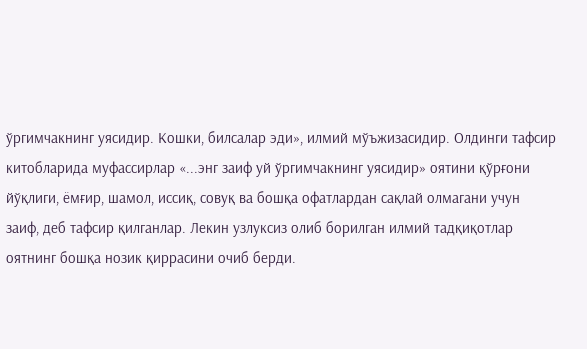ўргимчакнинг уясидир. Кошки, билсалар эди», илмий мўъжизасидир. Олдинги тафсир китобларида муфассирлар «...энг заиф уй ўргимчакнинг уясидир» оятини қўрғони йўқлиги, ёмғир, шамол, иссиқ, совуқ ва бошқа офатлардан сақлай олмагани учун заиф, деб тафсир қилганлар. Лекин узлуксиз олиб борилган илмий тадқиқотлар оятнинг бошқа нозик қиррасини очиб берди.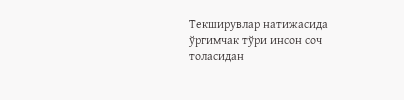Текширувлар натижасида ўргимчак тўри инсон соч толасидан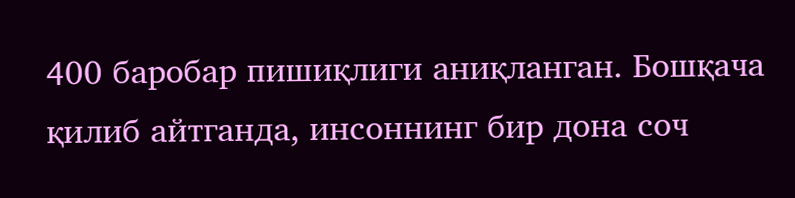400 баробар пишиқлиги аниқланган. Бошқача қилиб айтганда, инсоннинг бир дона соч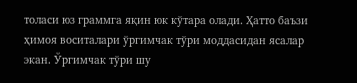толаси юз граммга яқин юк кўтара олади. Ҳатто баъзи ҳимоя воситалари ўргимчак тўри моддасидан ясалар экан. Ўргимчак тўри шу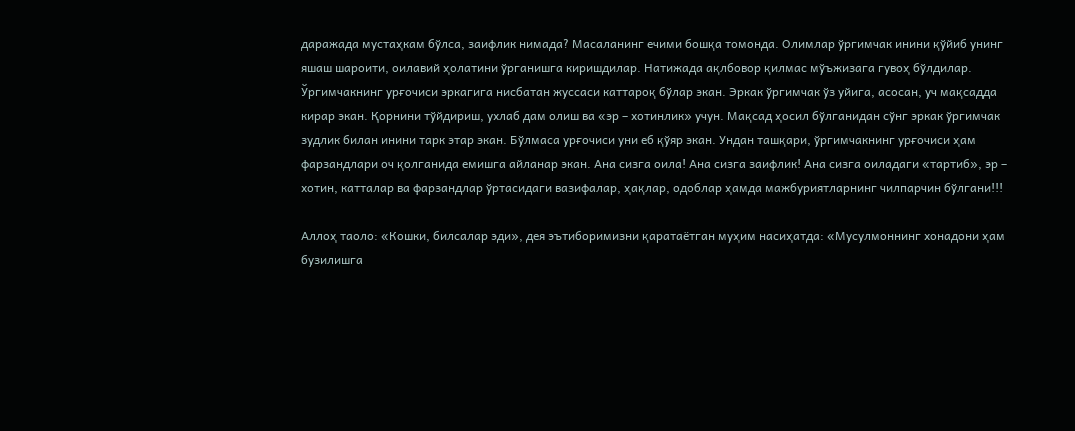даражада мустаҳкам бўлса, заифлик нимада? Масаланинг ечими бошқа томонда. Олимлар ўргимчак инини қўйиб унинг яшаш шароити, оилавий ҳолатини ўрганишга киришдилар. Натижада ақлбовор қилмас мўъжизага гувоҳ бўлдилар. Ўргимчакнинг урғочиси эркагига нисбатан жуссаси каттароқ бўлар экан. Эркак ўргимчак ўз уйига, асосан, уч мақсадда кирар экан. Қорнини тўйдириш, ухлаб дам олиш ва «эр – хотинлик» учун. Мақсад ҳосил бўлганидан сўнг эркак ўргимчак зудлик билан инини тарк этар экан. Бўлмаса урғочиси уни еб қўяр экан. Ундан ташқари, ўргимчакнинг урғочиси ҳам фарзандлари оч қолганида емишга айланар экан. Ана сизга оила! Ана сизга заифлик! Ана сизга оиладаги «тартиб», эр – хотин, катталар ва фарзандлар ўртасидаги вазифалар, ҳақлар, одоблар ҳамда мажбуриятларнинг чилпарчин бўлгани!!!

Аллоҳ таоло: «Кошки, билсалар эди», дея эътиборимизни қаратаётган муҳим насиҳатда: «Мусулмоннинг хонадони ҳам бузилишга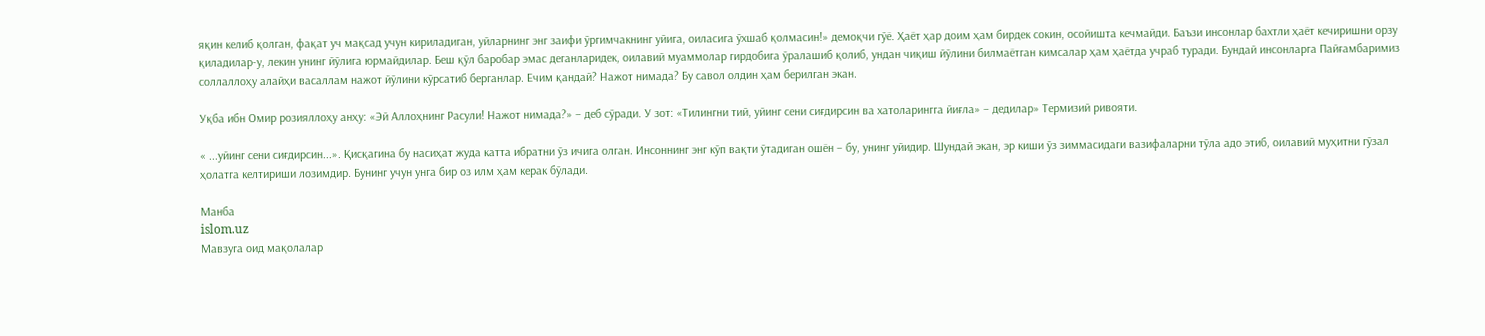яқин келиб қолган, фақат уч мақсад учун кириладиган, уйларнинг энг заифи ўргимчакнинг уйига, оиласига ўхшаб қолмасин!» демоқчи гўё. Ҳаёт ҳар доим ҳам бирдек сокин, осойишта кечмайди. Баъзи инсонлар бахтли ҳаёт кечиришни орзу қиладилар-у, лекин унинг йўлига юрмайдилар. Беш қўл баробар эмас деганларидек, оилавий муаммолар гирдобига ўралашиб қолиб, ундан чиқиш йўлини билмаётган кимсалар ҳам ҳаётда учраб туради. Бундай инсонларга Пайғамбаримиз соллаллоҳу алайҳи васаллам нажот йўлини кўрсатиб берганлар. Ечим қандай? Нажот нимада? Бу савол олдин ҳам берилган экан.

Уқба ибн Омир розияллоҳу анҳу: «Эй Аллоҳнинг Расули! Нажот нимада?» – деб сўради. У зот: «Тилингни тий, уйинг сени сиғдирсин ва хатоларингга йиғла» – дедилар» Термизий ривояти.

« ...уйинг сени сиғдирсин...». Қисқагина бу насиҳат жуда катта ибратни ўз ичига олган. Инсоннинг энг кўп вақти ўтадиган ошён – бу, унинг уйидир. Шундай экан, эр киши ўз зиммасидаги вазифаларни тўла адо этиб, оилавий муҳитни гўзал ҳолатга келтириши лозимдир. Бунинг учун унга бир оз илм ҳам керак бўлади.

Манба
islom.uz
Мавзуга оид мақолалар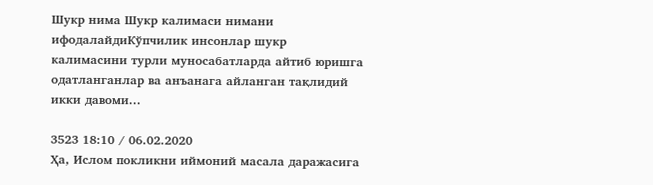Шукр нима Шукр калимаси нимани ифодалайдиКўпчилик инсонлар шукр калимасини турли муносабатларда айтиб юришга одатланганлар ва анъанага айланган тақлидий икки давоми...

3523 18:10 / 06.02.2020
Ҳа, Ислом покликни иймоний масала даражасига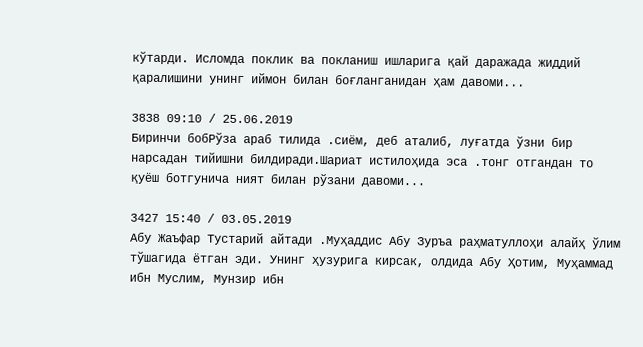кўтарди. Исломда поклик ва покланиш ишларига қай даражада жиддий қаралишини унинг иймон билан боғланганидан ҳам давоми...

3838 09:10 / 25.06.2019
Биринчи бобРўза араб тилида .сиём, деб аталиб, луғатда ўзни бир нарсадан тийишни билдиради.Шариат истилоҳида эса .тонг отгандан то қуёш ботгунича ният билан рўзани давоми...

3427 15:40 / 03.05.2019
Абу Жаъфар Тустарий айтади .Муҳаддис Абу Зуръа раҳматуллоҳи алайҳ ўлим тўшагида ётган эди. Унинг ҳузурига кирсак, олдида Абу Ҳотим, Муҳаммад ибн Муслим, Мунзир ибн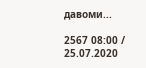давоми...

2567 08:00 / 25.07.2020